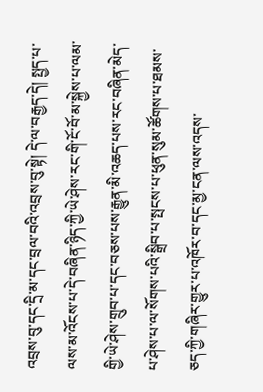འབྲས་བུ་དང་དྲི་མ་དང་བྲལ་བའི་འབྲས་བུ་སྟེ། དེ་ལ་བརྒྱད་དེ། སྤྱད་པ་ལས་མ་འོངས་པ་དེ་བཞིན་ཉིད་ཀྱི་ཡེ་ཤེས་རང་གི་ངོ་བོ་མ་སྐྱེས་པ་ལམ་གྱི་ཡེ་ཤེས་གྲུབ་པ་དང་བཅས་པས་རྒྱུན་མི་འཆད་པས་རང་བཞིན་མེད་པ་ཤེས་པ་ལ་སོགས་པའི་སྒྲིབ་པ་སྤངས་པ་ཕུན་སུམ་ཚོགས་པ་ཐམས་ཅད་ཀྱི་གཞིར་གྱུར་པ་འཁོར་བ་དང་མྱ་ངན་ལས་འདས་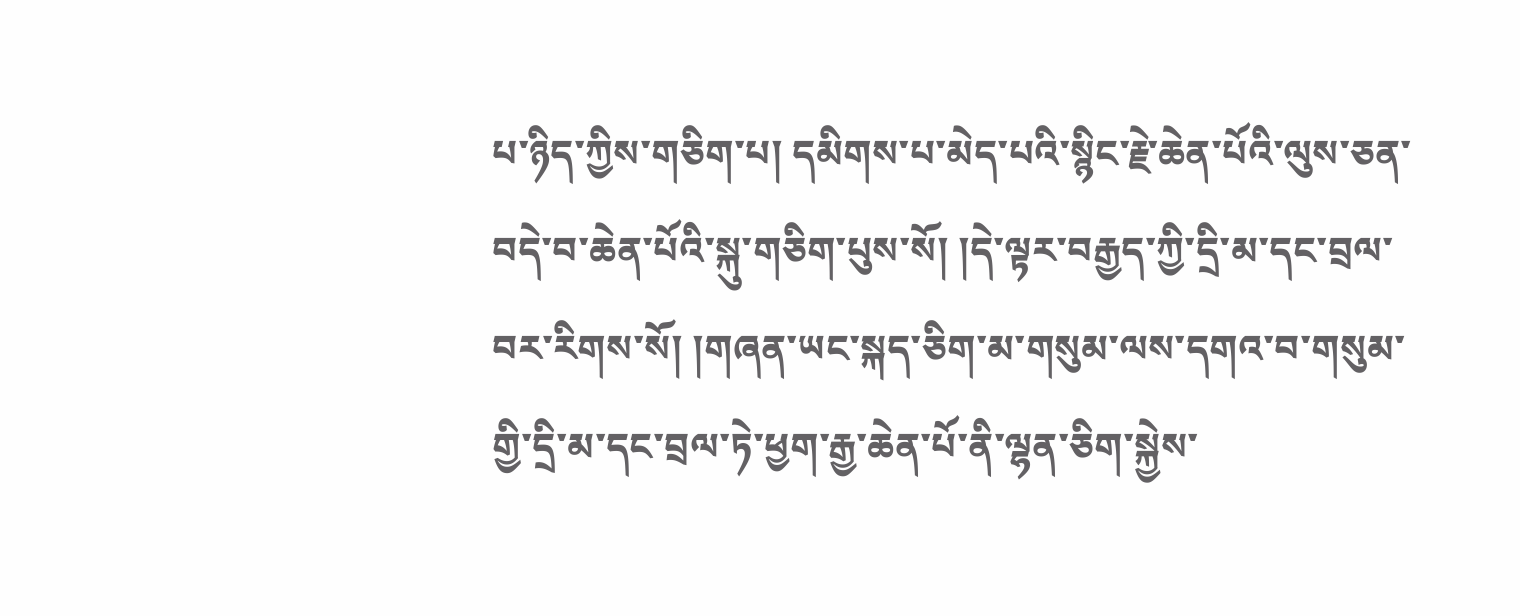པ་ཉིད་ཀྱིས་གཅིག་པ། དམིགས་པ་མེད་པའི་སྙིང་རྗེ་ཆེན་པོའི་ལུས་ཅན་བདེ་བ་ཆེན་པོའི་སྐུ་གཅིག་པུས་སོ། །དེ་ལྟར་བརྒྱད་ཀྱི་དྲི་མ་དང་བྲལ་བར་རིགས་སོ། །གཞན་ཡང་སྐད་ཅིག་མ་གསུམ་ལས་དགའ་བ་གསུམ་གྱི་དྲི་མ་དང་བྲལ་ཏེ་ཕྱག་རྒྱ་ཆེན་པོ་ནི་ལྷན་ཅིག་སྐྱེས་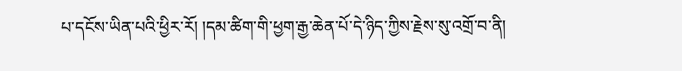པ་དངོས་ཡིན་པའི་ཕྱིར་རོ། །དམ་ཚིག་གི་ཕྱག་རྒྱ་ཆེན་པོ་དེ་ཉིད་ཀྱིས་རྗེས་སུ་འགྲོ་བ་ནི།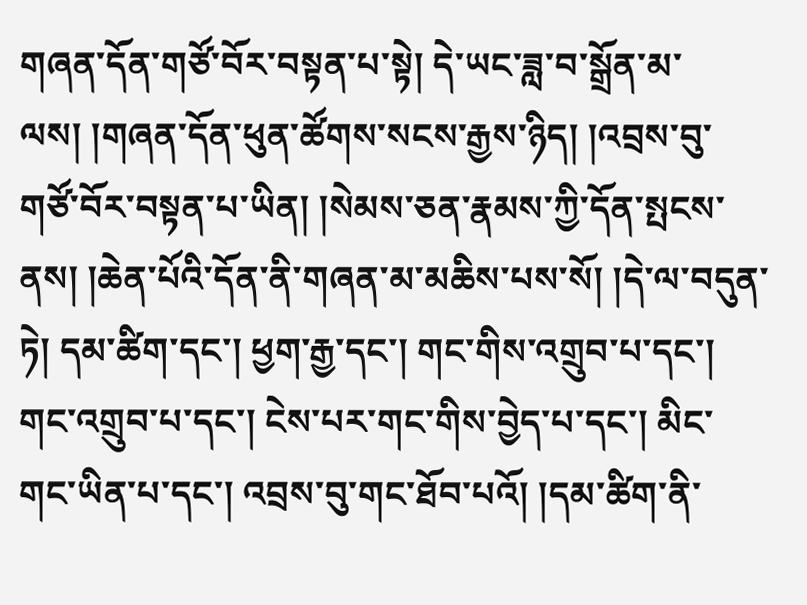གཞན་དོན་གཙོ་བོར་བསྟན་པ་སྟེ། དེ་ཡང་ཟླ་བ་སྒྲོན་མ་ལས། །གཞན་དོན་ཕུན་ཚོགས་སངས་རྒྱས་ཉིད། །འབྲས་བུ་གཙོ་བོར་བསྟན་པ་ཡིན། །སེམས་ཅན་རྣམས་ཀྱི་དོན་སྤངས་ནས། །ཆེན་པོའི་དོན་ནི་གཞན་མ་མཆིས་པས་སོ། །དེ་ལ་བདུན་ཏེ། དམ་ཚིག་དང་། ཕྱག་རྒྱ་དང་། གང་གིས་འགྲུབ་པ་དང་། གང་འགྲུབ་པ་དང་། ངེས་པར་གང་གིས་བྱེད་པ་དང་། མིང་གང་ཡིན་པ་དང་། འབྲས་བུ་གང་ཐོབ་པའོ། །དམ་ཚིག་ནི་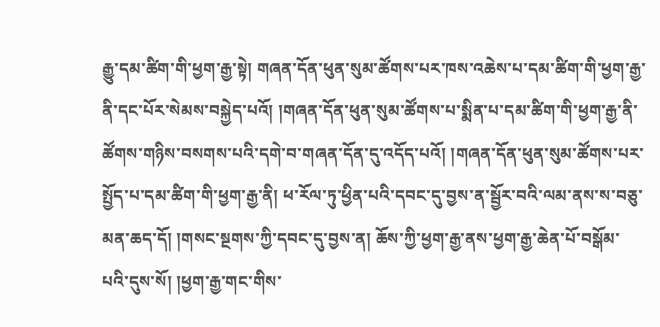རྒྱུ་དམ་ཚིག་གི་ཕྱག་རྒྱ་སྟེ། གཞན་དོན་ཕུན་སུམ་ཚོགས་པར་ཁས་འཆེས་པ་དམ་ཚིག་གི་ཕྱག་རྒྱ་ནི་དང་པོར་སེམས་བསྐྱེད་པའོ། །གཞན་དོན་ཕུན་སུམ་ཚོགས་པ་སྨིན་པ་དམ་ཚིག་གི་ཕྱག་རྒྱ་ནི་ཚོགས་གཉིས་བསགས་པའི་དགེ་བ་གཞན་དོན་དུ་འདོད་པའོ། །གཞན་དོན་ཕུན་སུམ་ཚོགས་པར་སྤྱོད་པ་དམ་ཚིག་གི་ཕྱག་རྒྱ་ནི། ཕ་རོལ་ཏུ་ཕྱིན་པའི་དབང་དུ་བྱས་ན་སྦྱོར་བའི་ལམ་ནས་ས་བཅུ་མན་ཆད་དོ། །གསང་སྔགས་ཀྱི་དབང་དུ་བྱས་ན། ཆོས་ཀྱི་ཕྱག་རྒྱ་ནས་ཕྱག་རྒྱ་ཆེན་པོ་བསྒོམ་པའི་དུས་སོ། །ཕྱག་རྒྱ་གང་གིས་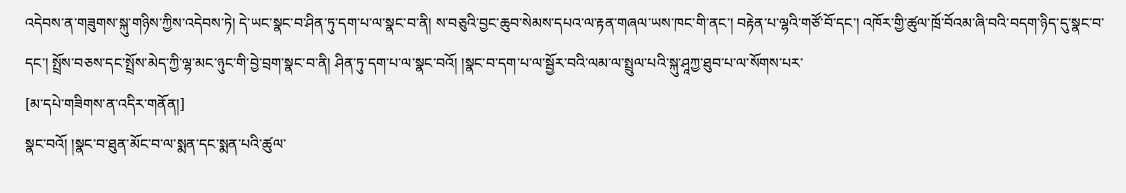འདེབས་ན་གཟུགས་སྐུ་གཉིས་ཀྱིས་འདེབས་ཏེ། དེ་ཡང་སྣང་བ་ཤིན་ཏུ་དག་པ་ལ་སྣང་བ་ནི། ས་བཅུའི་བྱང་ཆུབ་སེམས་དཔའ་ལ་རྟན་གཞལ་ཡས་ཁང་གི་ནང་། བརྟེན་པ་ལྷའི་གཙོ་བོ་དང་། འཁོར་གྱི་ཚུལ་ཁྲོ་བོའམ་ཞི་བའི་བདག་ཉིད་དུ་སྣང་བ་དང་། སྤྲོས་བཅས་དང་སྤྲོས་མེད་ཀྱི་ལྷ་མང་ཉུང་གི་བྱེ་བྲག་སྣང་བ་ནི། ཤིན་ཏུ་དག་པ་ལ་སྣང་བའོ། །སྣང་བ་དག་པ་ལ་སྦྱོར་བའི་ལམ་ལ་སྤྲུལ་པའི་སྐུ་ཤཱཀྱ་ཐུབ་པ་ལ་སོགས་པར་
[མ་དཔེ་གཟིགས་ན་འདིར་གནོན།]
སྣང་བའོ། །སྣང་བ་ཐུན་མོང་བ་ལ་སྨན་དང་སྨན་པའི་ཚུལ་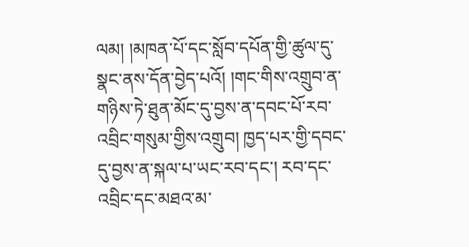ལམ། །མཁན་པོ་དང་སློབ་དཔོན་གྱི་ཚུལ་དུ་སྣང་ནས་དོན་བྱེད་པའོ། །གང་གིས་འགྲུབ་ན་གཉིས་ཏེ་ཐུན་མོང་དུ་བྱས་ན་དབང་པོ་རབ་འབྲིང་གསུམ་གྱིས་འགྲུབ། ཁྱད་པར་གྱི་དབང་དུ་བྱས་ན་སྐལ་པ་ཡང་རབ་དང་། རབ་དང་འབྲིང་དང་མཐའ་མ་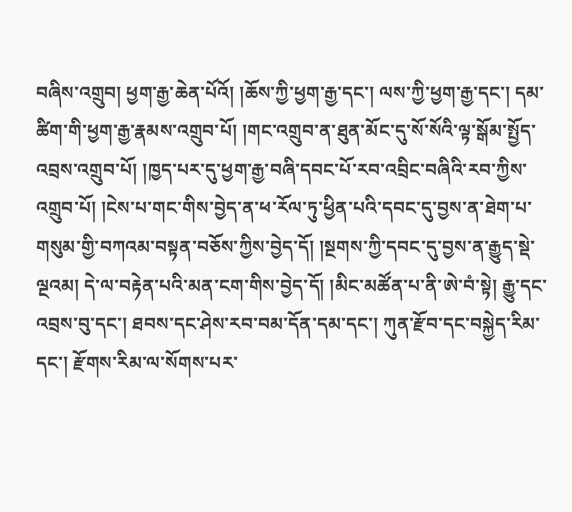བཞིས་འགྲུབ། ཕྱག་རྒྱ་ཆེན་པོའོ། །ཆོས་ཀྱི་ཕྱག་རྒྱ་དང་། ལས་ཀྱི་ཕྱག་རྒྱ་དང་། དམ་ཚིག་གི་ཕྱག་རྒྱ་རྣམས་འགྲུབ་པོ། །གང་འགྲུབ་ན་ཐུན་མོང་དུ་སོ་སོའི་ལྟ་སྒོམ་སྤྱོད་འབྲས་འགྲུབ་པོ། །ཁྱད་པར་དུ་ཕྱག་རྒྱ་བཞི་དབང་པོ་རབ་འབྲིང་བཞིའི་རབ་ཀྱིས་འགྲུབ་པོ། །ངེས་པ་གང་གིས་བྱེད་ན་ཕ་རོལ་ཏུ་ཕྱིན་པའི་དབང་དུ་བྱས་ན་ཐེག་པ་གསུམ་གྱི་བཀའམ་བསྟན་བཅོས་ཀྱིས་བྱེད་དོ། །སྔགས་ཀྱི་དབང་དུ་བྱས་ན་རྒྱུད་སྡེ་ལྔའམ། དེ་ལ་བརྟེན་པའི་མན་ངག་གིས་བྱེད་དོ། །མིང་མཚོན་པ་ནི་ཨེ་བཾ་སྟེ། རྒྱུ་དང་འབྲས་བུ་དང་། ཐབས་དང་ཤེས་རབ་བམ་དོན་དམ་དང་། ཀུན་རྫོབ་དང་བསྐྱེད་རིམ་དང་། རྫོགས་རིམ་ལ་སོགས་པར་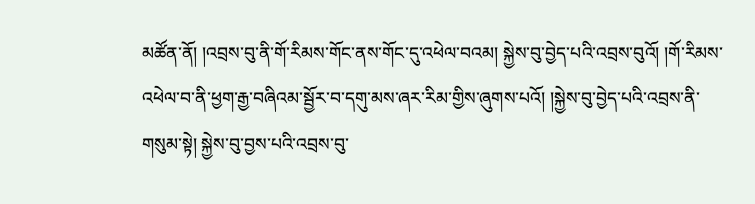མཚོན་ནོ། །འབྲས་བུ་ནི་གོ་རིམས་གོང་ནས་གོང་དུ་འཕེལ་བའམ། སྐྱེས་བུ་བྱེད་པའི་འབྲས་བུའོ། །གོ་རིམས་འཕེལ་བ་ནི་ཕྱག་རྒྱ་བཞིའམ་སྦྱོར་བ་དགུ་མས་ཞར་རིམ་གྱིས་ཞུགས་པའོ། །སྐྱེས་བུ་བྱེད་པའི་འབྲས་ནི་གསུམ་སྟེ། སྐྱེས་བུ་བྱས་པའི་འབྲས་བུ་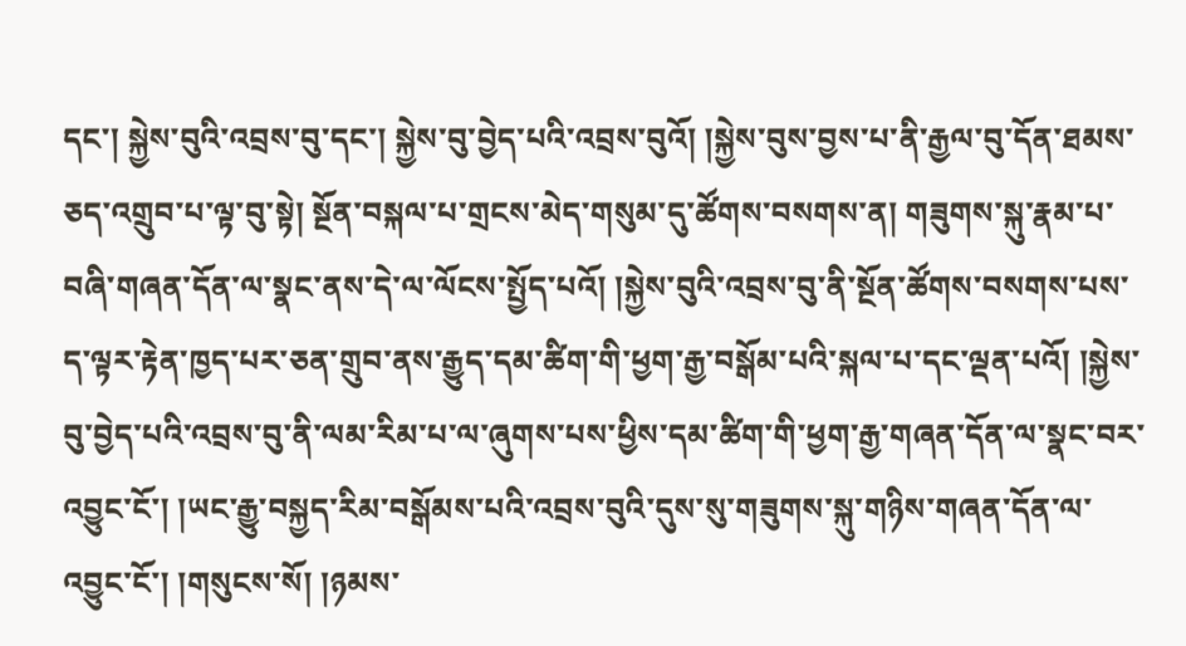དང་། སྐྱེས་བུའི་འབྲས་བུ་དང་། སྐྱེས་བུ་བྱེད་པའི་འབྲས་བུའོ། །སྐྱེས་བུས་བྱས་པ་ནི་རྒྱལ་བུ་དོན་ཐམས་ཅད་འགྲུབ་པ་ལྟ་བུ་སྟེ། སྔོན་བསྐལ་པ་གྲངས་མེད་གསུམ་དུ་ཚོགས་བསགས་ན། གཟུགས་སྐུ་རྣམ་པ་བཞི་གཞན་དོན་ལ་སྣང་ནས་དེ་ལ་ལོངས་སྤྱོད་པའོ། །སྐྱེས་བུའི་འབྲས་བུ་ནི་སྔོན་ཚོགས་བསགས་པས་ད་ལྟར་རྟེན་ཁྱད་པར་ཅན་གྲུབ་ནས་རྒྱུད་དམ་ཚིག་གི་ཕྱག་རྒྱ་བསྒོམ་པའི་སྐལ་པ་དང་ལྡན་པའོ། །སྐྱེས་བུ་བྱེད་པའི་འབྲས་བུ་ནི་ལམ་རིམ་པ་ལ་ཞུགས་པས་ཕྱིས་དམ་ཚིག་གི་ཕྱག་རྒྱ་གཞན་དོན་ལ་སྣང་བར་འབྱུང་ངོ་། །ཡང་རྒྱུ་བསྐྱད་རིམ་བསྒོམས་པའི་འབྲས་བུའི་དུས་སུ་གཟུགས་སྐུ་གཉིས་གཞན་དོན་ལ་འབྱུང་ངོ་། །གསུངས་སོ། །ཉམས་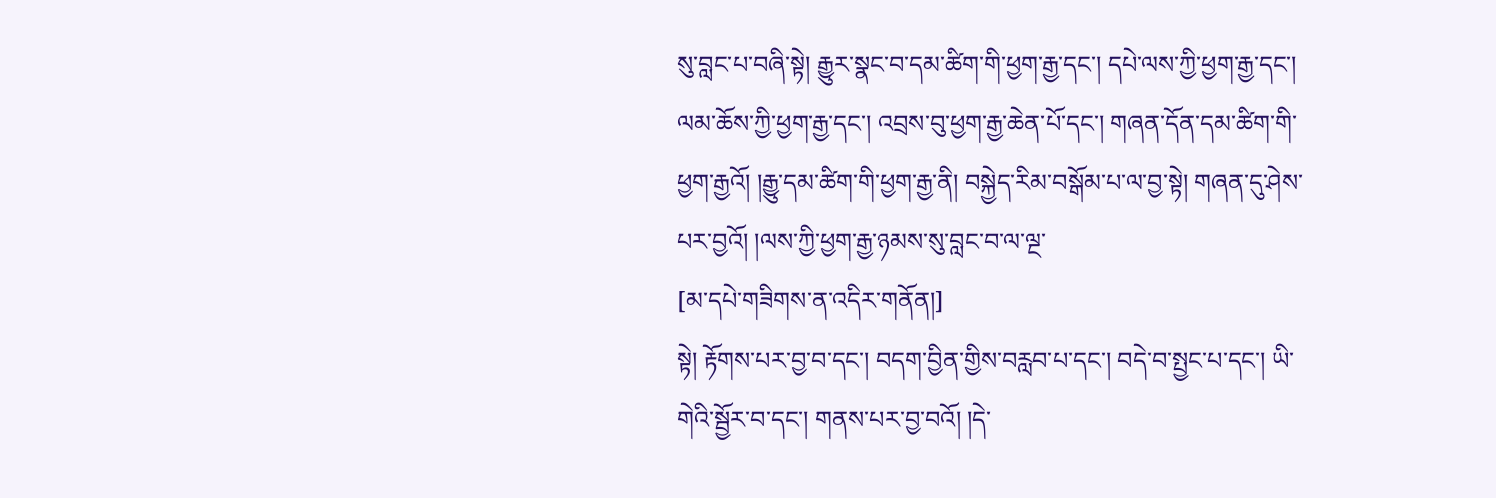སུ་བླང་པ་བཞི་སྟེ། རྒྱུར་སྣང་བ་དམ་ཚིག་གི་ཕྱག་རྒྱ་དང་། དཔེ་ལས་ཀྱི་ཕྱག་རྒྱ་དང་། ལམ་ཆོས་ཀྱི་ཕྱག་རྒྱ་དང་། འབྲས་བུ་ཕྱག་རྒྱ་ཆེན་པོ་དང་། གཞན་དོན་དམ་ཚིག་གི་ཕྱག་རྒྱའོ། །རྒྱུ་དམ་ཚིག་གི་ཕྱག་རྒྱ་ནི། བསྐྱེད་རིམ་བསྒོམ་པ་ལ་བྱ་སྟེ། གཞན་དུ་ཤེས་པར་བྱའོ། །ལས་ཀྱི་ཕྱག་རྒྱ་ཉམས་སུ་བླང་བ་ལ་ལྔ་
[མ་དཔེ་གཟིགས་ན་འདིར་གནོན།]
སྟེ། རྟོགས་པར་བྱ་བ་དང་། བདག་བྱིན་གྱིས་བརླབ་པ་དང་། བདེ་བ་སྤྱང་པ་དང་། ཡི་གེའི་སྦྱོར་བ་དང་། གནས་པར་བྱ་བའོ། །དེ་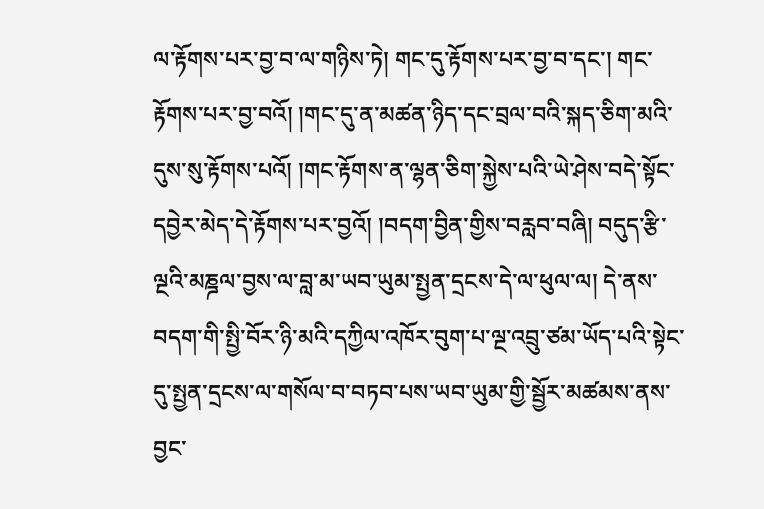ལ་རྟོགས་པར་བྱ་བ་ལ་གཉིས་ཏེ། གང་དུ་རྟོགས་པར་བྱ་བ་དང་། གང་རྟོགས་པར་བྱ་བའོ། །གང་དུ་ན་མཚན་ཉིད་དང་བྲལ་བའི་སྐད་ཅིག་མའི་དུས་སུ་རྟོགས་པའོ། །གང་རྟོགས་ན་ལྷན་ཅིག་སྐྱེས་པའི་ཡེ་ཤེས་བདེ་སྟོང་དབྱེར་མེད་དེ་རྟོགས་པར་བྱའོ། །བདག་བྱིན་གྱིས་བརླབ་བཞི། བདུད་རྩི་ལྔའི་མཎྜལ་བྱས་ལ་བླ་མ་ཡབ་ཡུམ་སྤྱན་དྲངས་དེ་ལ་ཕུལ་ལ། དེ་ནས་བདག་གི་སྤྱི་བོར་ཉི་མའི་དཀྱིལ་འཁོར་བུག་པ་ལྔ་འབྲུ་ཙམ་ཡོད་པའི་སྟེང་དུ་སྤྱན་དྲངས་ལ་གསོལ་བ་བཏབ་པས་ཡབ་ཡུམ་གྱི་སྦྱོར་མཚམས་ནས་བྱང་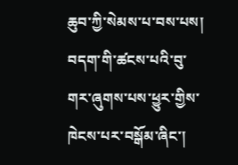ཆུབ་ཀྱི་སེམས་པ་བས་པས། བདག་གི་ཚངས་པའི་བུ་གར་ཞུགས་པས་ཕྱུར་གྱིས་ཁེངས་པར་བསྒོམ་ཞིང་།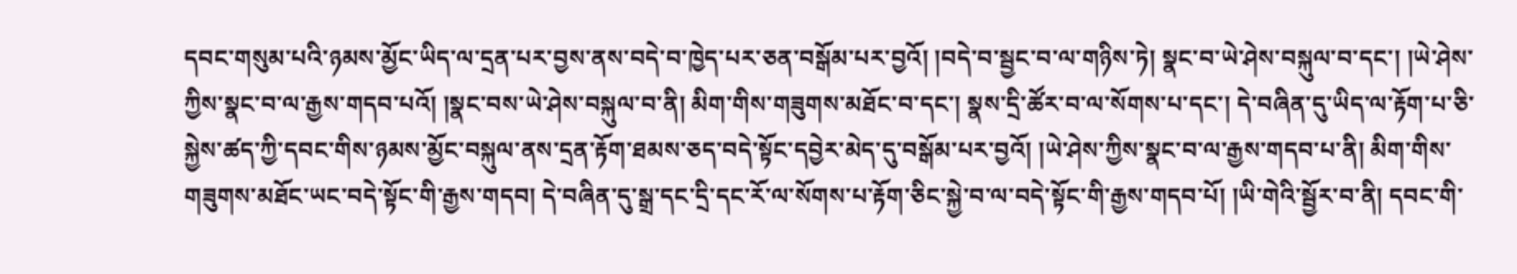དབང་གསུམ་པའི་ཉམས་མྱོང་ཡིད་ལ་དྲན་པར་བྱས་ནས་བདེ་བ་ཁྱེད་པར་ཅན་བསྒོམ་པར་བྱའོ། །བདེ་བ་སྦྱང་བ་ལ་གཉིས་ཏེ། སྣང་བ་ཡེ་ཤེས་བསྐུལ་བ་དང་། །ཡེ་ཤེས་ཀྱིས་སྣང་བ་ལ་རྒྱས་གདབ་པའོ། །སྣང་བས་ཡེ་ཤེས་བསྐུལ་བ་ནི། མིག་གིས་གཟུགས་མཐོང་བ་དང་། སྣས་དྲི་ཚོར་བ་ལ་སོགས་པ་དང་། དེ་བཞིན་དུ་ཡིད་ལ་རྟོག་པ་ཅི་སྐྱེས་ཚད་ཀྱི་དབང་གིས་ཉམས་མྱོང་བསྐུལ་ནས་དྲན་རྟོག་ཐམས་ཅད་བདེ་སྟོང་དབྱེར་མེད་དུ་བསྒོམ་པར་བྱའོ། །ཡེ་ཤེས་ཀྱིས་སྣང་བ་ལ་རྒྱས་གདབ་པ་ནི། མིག་གིས་གཟུགས་མཐོང་ཡང་བདེ་སྟོང་གི་རྒྱས་གདབ། དེ་བཞིན་དུ་སྒྲ་དང་དྲི་དང་རོ་ལ་སོགས་པ་རྟོག་ཅིང་སྐྱེ་བ་ལ་བདེ་སྟོང་གི་རྒྱས་གདབ་པོ། །ཡི་གེའི་སྦྱོར་བ་ནི། དབང་གི་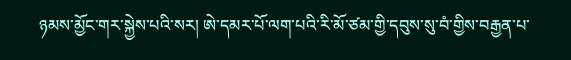ཉམས་མྱོང་གར་སྐྱེས་པའི་སར། ཨེ་དམར་པོ་ལག་པའི་རི་མོ་ཙམ་གྱི་དབུས་སུ་བཾ་གྱིས་བརྒྱན་པ་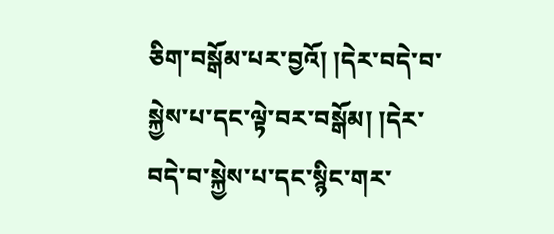ཅིག་བསྒོམ་པར་བྱའོ། །དེར་བདེ་བ་སྐྱེས་པ་དང་ལྟེ་བར་བསྒོམ། །དེར་བདེ་བ་སྐྱེས་པ་དང་སྙིང་གར་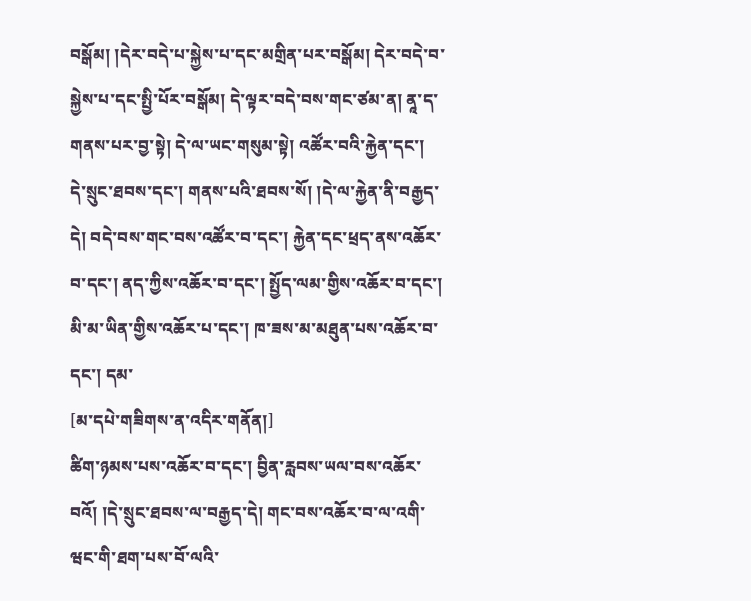བསྒོམ། །དེར་བདེ་པ་སྐྱེས་པ་དང་མགྲིན་པར་བསྒོམ། དེར་བདེ་བ་སྐྱེས་པ་དང་སྤྱི་པོར་བསྒོམ། དེ་ལྟར་བདེ་བས་གང་ཙམ་ན། ནཱ་ད་གནས་པར་བྱ་སྟེ། དེ་ལ་ཡང་གསུམ་སྟེ། འཚོར་བའི་རྐྱེན་དང་། དེ་སྲུང་ཐབས་དང་། གནས་པའི་ཐབས་སོ། །དེ་ལ་རྐྱེན་ནི་བརྒྱད་དེ། བདེ་བས་གང་བས་འཚོར་བ་དང་། རྐྱེན་དང་ཕྲད་ནས་འཆོར་བ་དང་། ནད་ཀྱིས་འཆོར་བ་དང་། སྤྱོད་ལམ་གྱིས་འཆོར་བ་དང་། མི་མ་ཡིན་གྱིས་འཆོར་པ་དང་། ཁ་ཟས་མ་མཐུན་པས་འཆོར་བ་དང་། དམ་
[མ་དཔེ་གཟིགས་ན་འདིར་གནོན།]
ཚིག་ཉམས་པས་འཆོར་བ་དང་། བྱིན་རླབས་ཡལ་བས་འཆོར་བའོ། །དེ་སྲུང་ཐབས་ལ་བརྒྱད་དེ། གང་བས་འཆོར་བ་ལ་འགི་ཝང་གི་ཐག་པས་བོ་ལའི་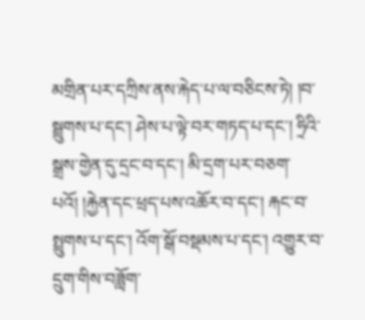མགྲིན་པར་དཀྲིས་ནས་རྐེད་པ་ལ་བཅིངས་ཏེ། །བ་སྦྲུགས་པ་དང་། ཤེས་པ་ལྟེ་བར་གཏད་པ་དང་། ཧྲིའི་སྒྲས་གྱེན་དུ་དྲང་བ་དང་། མི་དྲག་པར་བཅག་པའོ། །རྐྱེན་དང་ཕྲད་པས་འཆོར་བ་དང་། རྐང་བ་སྤྲུགས་པ་དང་། འོག་སྒོ་བསྡམས་པ་དང་། འགྱུར་བ་དྲུག་གིས་བཟློག་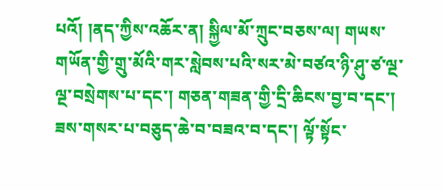པའོ། །ནད་ཀྱིས་འཆོར་ན། སྐྱིལ་མོ་ཀྲུང་བཅས་ལ། གཡས་གཡོན་གྱི་གྲུ་མོའི་གར་སླེབས་པའི་སར་མེ་བཙའ་ཉི་ཤུ་ཙ་ལྔ་ལྔ་བསྲེགས་པ་དང་། གཅན་གཟན་གྱི་དྲི་ཆིངས་བྱ་བ་དང་། ཟས་གསར་པ་བཅུད་ཆེ་བ་བཟའ་བ་དང་། ལྟོ་སྟོང་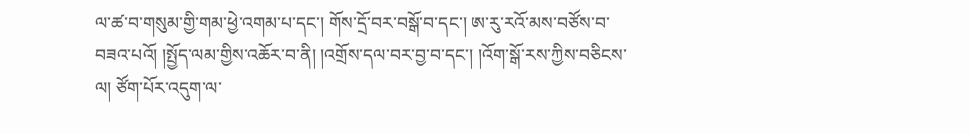ལ་ཚ་བ་གསུམ་གྱི་གམ་ཕྱེ་འགམ་པ་དང་། གོས་དྲོ་བར་བསྒོ་བ་དང་། ཨ་རུ་རའོ་མས་བཙོས་བ་བཟའ་པའོ། །སྤྱོད་ལམ་གྱིས་འཆོར་བ་ནི། །འགྲོས་དལ་བར་བྱ་བ་དང་། །འོག་སྒོ་རས་ཀྱིས་བཅིངས་ལ། ཙོག་པོར་འདུག་ལ་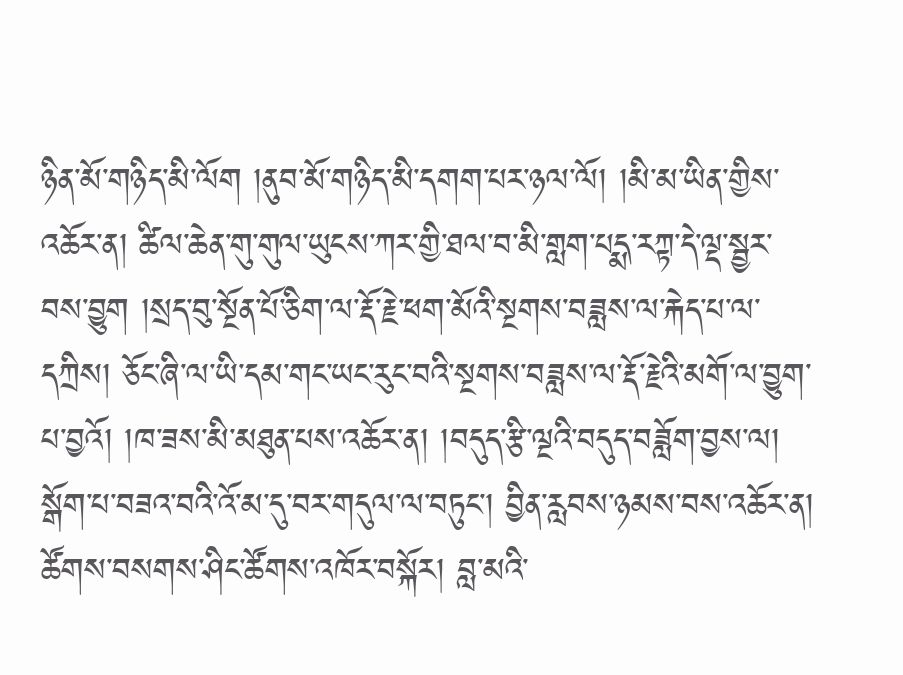ཉིན་མོ་གཉིད་མི་ལོག །ནུབ་མོ་གཉིད་མི་དགག་པར་ཉལ་ལོ། །མི་མ་ཡིན་གྱིས་འཆོར་ན། ཚིལ་ཆེན་གུ་གུལ་ཡུངས་ཀར་གྱི་ཐལ་བ་མི་གླག་པདྨ་རཀྟ་དེ་ལྡ་སྦྱར་བས་བྱུག །སྲད་བུ་སྔོན་པོ་ཅིག་ལ་རྡོ་རྗེ་ཕག་མོའི་སྔགས་བཟླས་ལ་རྐེད་པ་ལ་དཀྲིས། ཅོང་ཞི་ལ་ཡི་དམ་གང་ཡང་རུང་བའི་སྔགས་བཟླས་ལ་རྡོ་རྗེའི་མགོ་ལ་བྱུག་པ་བྱའོ། །ཁ་ཟས་མི་མཐུན་པས་འཆོར་ན། །བདུད་རྩི་ལྔའི་བདུད་བཟློག་བྱས་ལ། སྒོག་པ་བཟའ་བའི་འོ་མ་དུ་བར་གདུལ་ལ་བཏུང་། བྱིན་རླབས་ཉམས་བས་འཆོར་ན། ཚོགས་བསགས་ཤིང་ཚོགས་འཁོར་བསྐོར། བླ་མའི་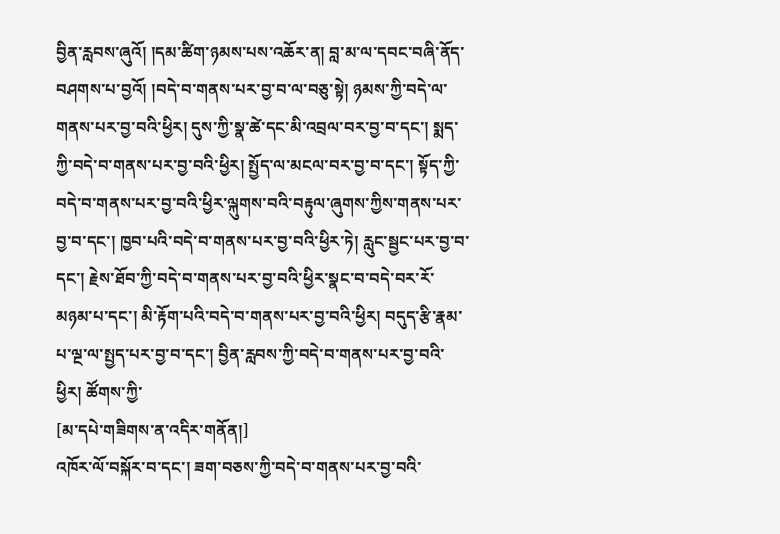བྱིན་རླབས་ཞུའོ། །དམ་ཚིག་ཉམས་པས་འཆོར་ན། བླ་མ་ལ་དབང་བཞི་ནོད་བཤགས་པ་བྱའོ། །བདེ་བ་གནས་པར་བྱ་བ་ལ་བཅུ་སྟེ། ཉམས་ཀྱི་བདེ་ལ་གནས་པར་བྱ་བའི་ཕྱིར། དུས་ཀྱི་སྣ་ཚེ་དང་མི་འབྲལ་བར་བྱ་བ་དང་། སྨད་ཀྱི་བདེ་བ་གནས་པར་བྱ་བའི་ཕྱིར། སྤྱོད་ལ་མངལ་བར་བྱ་བ་དང་། སྟོད་ཀྱི་བདེ་བ་གནས་པར་བྱ་བའི་ཕྱིར་ལྐུགས་བའི་བརྟུལ་ཞུགས་ཀྱིས་གནས་པར་བྱ་བ་དང་། ཁྱབ་པའི་བདེ་བ་གནས་པར་བྱ་བའི་ཕྱིར་ཏེ། རླུང་སྦྱང་པར་བྱ་བ་དང་། རྗེས་ཐོབ་ཀྱི་བདེ་བ་གནས་པར་བྱ་བའི་ཕྱིར་སྣང་བ་བདེ་བར་རོ་མཉམ་པ་དང་། མི་རྟོག་པའི་བདེ་བ་གནས་པར་བྱ་བའི་ཕྱིར། བདུད་རྩི་རྣམ་པ་ལྔ་ལ་སྤྱད་པར་བྱ་བ་དང་། བྱིན་རླབས་ཀྱི་བདེ་བ་གནས་པར་བྱ་བའི་ཕྱིར། ཚོགས་ཀྱི་
[མ་དཔེ་གཟིགས་ན་འདིར་གནོན།]
འཁོར་ལོ་བསྐོར་བ་དང་། ཟག་བཅས་ཀྱི་བདེ་བ་གནས་པར་བྱ་བའི་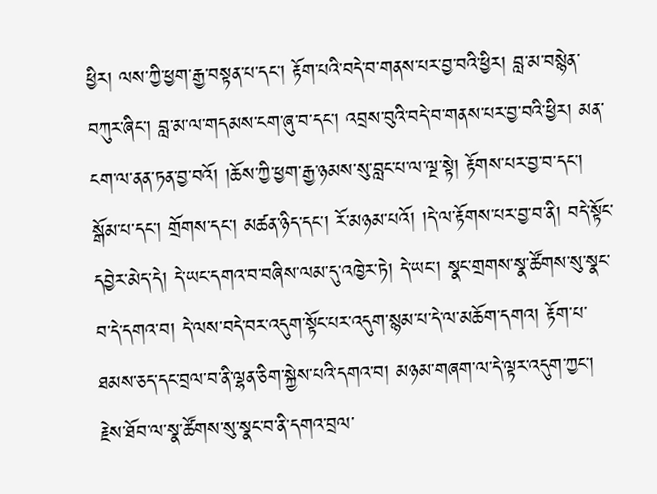ཕྱིར། ལས་ཀྱི་ཕྱག་རྒྱ་བསྟན་པ་དང་། རྟོག་པའི་བདེ་བ་གནས་པར་བྱ་བའི་ཕྱིར། བླ་མ་བསྙེན་བཀུར་ཞིང་། བླ་མ་ལ་གདམས་ངག་ཞུ་བ་དང་། འབྲས་བུའི་བདེ་བ་གནས་པར་བྱ་བའི་ཕྱིར། མན་ངག་ལ་ནན་ཏན་བྱ་བའོ། །ཆོས་ཀྱི་ཕྱག་རྒྱ་ཉམས་སུ་བླང་པ་ལ་ལྔ་སྟེ། རྟོགས་པར་བྱ་བ་དང་། སྒོམ་པ་དང་། གྲོགས་དང་། མཚན་ཉིད་དང་། རོ་མཉམ་པའོ། །དེ་ལ་རྟོགས་པར་བྱ་བ་ནི། བདེ་སྟོང་དབྱེར་མེད་དེ། དེ་ཡང་དགའ་བ་བཞིས་ལམ་དུ་འཁྱེར་ཏེ། དེ་ཡང་། སྣང་གྲགས་སྣ་ཚོགས་སུ་སྣང་བ་དེ་དགའ་བ། དེ་ལས་བདེ་བར་འདུག་སྟོང་པར་འདུག་སྙམ་པ་དེ་ལ་མཆོག་དགའ། རྟོག་པ་ཐམས་ཅད་དང་བྲལ་བ་ནི་ལྷན་ཅིག་སྐྱེས་པའི་དགའ་བ། མཉམ་གཞག་ལ་དེ་ལྟར་འདུག་ཀྱང་། རྗེས་ཐོབ་ལ་སྣ་ཚོགས་སུ་སྣང་བ་ནི་དགའ་བྲལ་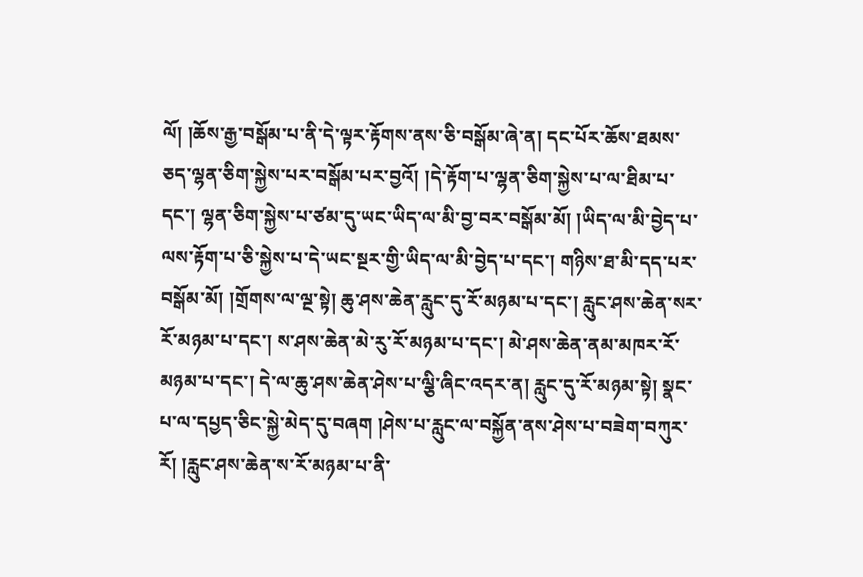ལོ། །ཆོས་རྒྱ་བསྒོམ་པ་ནི་དེ་ལྟར་རྟོགས་ནས་ཅི་བསྒོམ་ཞེ་ན། དང་པོར་ཆོས་ཐམས་ཅད་ལྷན་ཅིག་སྐྱེས་པར་བསྒོམ་པར་བྱའོ། །དེ་རྟོག་པ་ལྷན་ཅིག་སྐྱེས་པ་ལ་ཐིམ་པ་དང་། ལྷན་ཅིག་སྐྱེས་པ་ཙམ་དུ་ཡང་ཡིད་ལ་མི་བྱ་བར་བསྒོམ་མོ། །ཡིད་ལ་མི་བྱེད་པ་ལས་རྟོག་པ་ཅི་སྐྱེས་པ་དེ་ཡང་སྔར་གྱི་ཡིད་ལ་མི་བྱེད་པ་དང་། གཉིས་ཐ་མི་དད་པར་བསྒོམ་མོ། །གྲོགས་ལ་ལྔ་སྟེ། ཆུ་ཤས་ཆེན་རླུང་དུ་རོ་མཉམ་པ་དང་། རླུང་ཤས་ཆེན་སར་རོ་མཉམ་པ་དང་། ས་ཤས་ཆེན་མེ་རུ་རོ་མཉམ་པ་དང་། མེ་ཤས་ཆེན་ནམ་མཁར་རོ་མཉམ་པ་དང་། དེ་ལ་ཆུ་ཤས་ཆེན་ཤེས་པ་ལྕི་ཞིང་འདར་ན། རླུང་དུ་རོ་མཉམ་སྟེ། སྣང་པ་ལ་དཔྱད་ཅིང་སྐྱེ་མེད་དུ་བཞག །ཤེས་པ་རླུང་ལ་བསྐྱོན་ནས་ཤེས་པ་བཟེག་བཀུར་རོ། །རླུང་ཤས་ཆེན་ས་རོ་མཉམ་པ་ནི་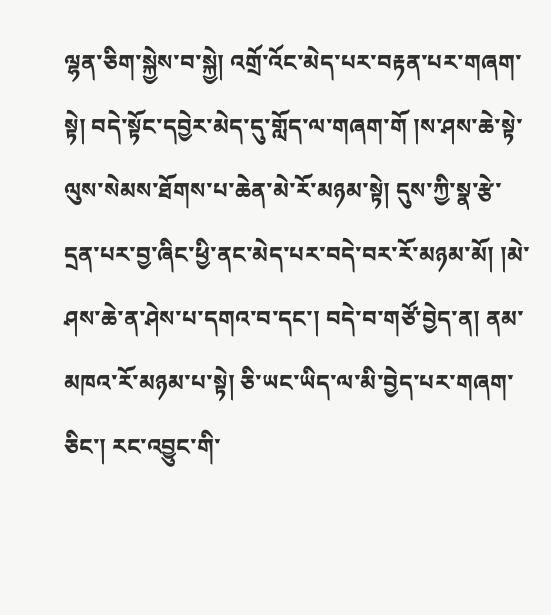ལྷན་ཅིག་སྐྱེས་བ་སྐྱེ། འགྲོ་འོང་མེད་པར་བརྟན་པར་གཞག་སྟེ། བདེ་སྟོང་དབྱེར་མེད་དུ་གློད་ལ་གཞག་གོ །ས་ཤས་ཆེ་སྟེ་ལུས་སེམས་ཐོགས་པ་ཆེན་མེ་རོ་མཉམ་སྟེ། དུས་ཀྱི་སྣ་རྩེ་དྲན་པར་བྱ་ཞིང་ཕྱི་ནང་མེད་པར་བདེ་བར་རོ་མཉམ་མོ། །མེ་ཤས་ཆེ་ན་ཤེས་པ་དགའ་བ་དང་། བདེ་བ་གཙོ་བྱེད་ན། ནམ་མཁའ་རོ་མཉམ་པ་སྟེ། ཅི་ཡང་ཡིད་ལ་མི་བྱེད་པར་གཞག་ཅིང་། རང་འབྱུང་གི་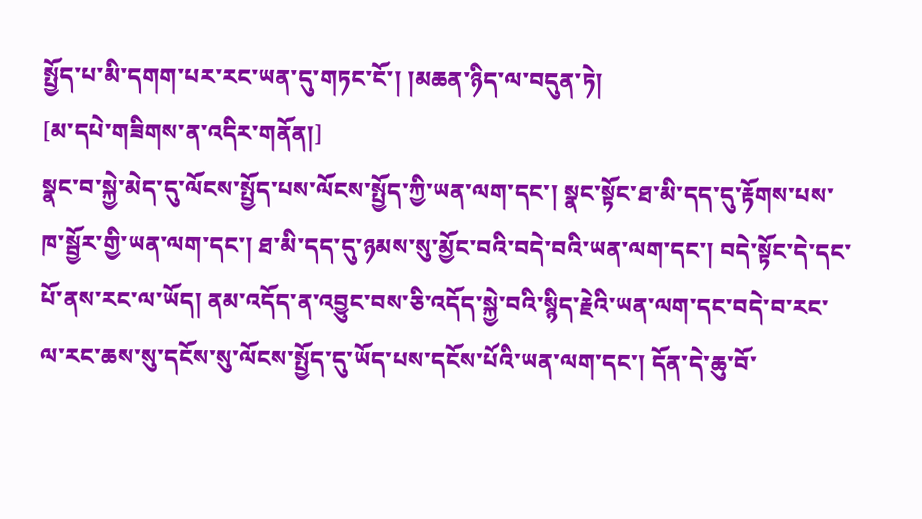སྤྱོད་པ་མི་དགག་པར་རང་ཡན་དུ་གཏང་ངོ་། །མཆན་ཉིད་ལ་བདུན་ཏེ།
[མ་དཔེ་གཟིགས་ན་འདིར་གནོན།]
སྣང་བ་སྐྱེ་མེད་དུ་ལོངས་སྤྱོད་པས་ལོངས་སྤྱོད་ཀྱི་ཡན་ལག་དང་། སྣང་སྟོང་ཐ་མི་དད་དུ་རྟོགས་པས་ཁ་སྦྱོར་གྱི་ཡན་ལག་དང་། ཐ་མི་དད་དུ་ཉམས་སུ་མྱོང་བའི་བདེ་བའི་ཡན་ལག་དང་། བདེ་སྟོང་དེ་དང་པོ་ནས་རང་ལ་ཡོད། ནམ་འདོད་ན་འབྱུང་བས་ཅི་འདོད་སྐྱེ་བའི་སྙིད་རྗེའི་ཡན་ལག་དང་བདེ་བ་རང་ལ་རང་ཆས་སུ་དངོས་སུ་ལོངས་སྤྱོད་དུ་ཡོད་པས་དངོས་པོའི་ཡན་ལག་དང་། དོན་དེ་ཆུ་བོ་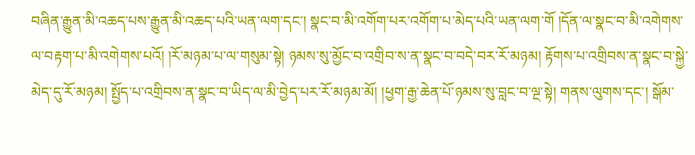བཞིན་རྒྱུན་མི་འཆད་པས་རྒྱུན་མི་འཆད་པའི་ཡན་ལག་དང་། སྣང་བ་མི་འགོག་པར་འགོག་པ་མེད་པའི་ཡན་ལག་གོ །དོན་ལ་སྣང་བ་མི་འགེགས་ལ་བརྟག་པ་མི་འགེགས་པའོ། །རོ་མཉམ་པ་ལ་གསུམ་སྟེ། ཉམས་སུ་མྱོང་བ་འགྲིབ་ས་ན་སྣང་བ་བདེ་བར་རོ་མཉམ། རྟོགས་པ་འགྲིབས་ན་སྣང་བ་སྐྱེ་མེད་དུ་རོ་མཉམ། སྤྱོད་པ་འགྲིབས་ན་སྣང་བ་ཡིད་ལ་མི་བྱེད་པར་རོ་མཉམ་མོ། །ཕྱག་རྒྱ་ཆེན་པོ་ཉམས་སུ་བླང་བ་ལྔ་སྟེ། གནས་ལུགས་དང་། སྒོམ་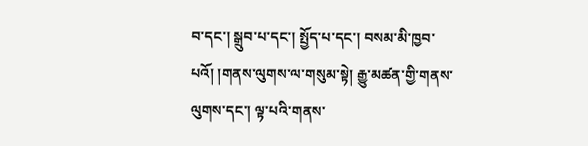བ་དང་། སྒྲུབ་པ་དང་། སྤྱོད་པ་དང་། བསམ་མི་ཁྱབ་པའོ། །གནས་ལུགས་ལ་གསུམ་སྟེ། རྒྱུ་མཚན་གྱི་གནས་ལུགས་དང་། ལྟ་པའི་གནས་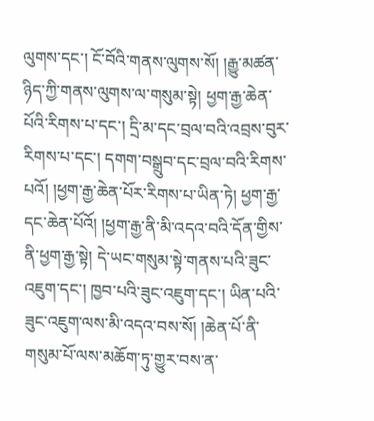ལུགས་དང་། ངོ་བོའི་གནས་ལུགས་སོ། །རྒྱུ་མཚན་ཉིད་ཀྱི་གནས་ལུགས་ལ་གསུམ་སྟེ། ཕྱག་རྒྱ་ཆེན་པོའི་རིགས་པ་དང་། དྲི་མ་དང་བྲལ་བའི་འབྲས་བུར་རིགས་པ་དང་། དགག་བསྒྲུབ་དང་བྲལ་བའི་རིགས་པའོ། །ཕྱག་རྒྱ་ཆེན་པོར་རིགས་པ་ཡིན་ཏེ། ཕྱག་རྒྱ་དང་ཆེན་པོའོ། །ཕྱག་རྒྱ་ནི་མི་འདའ་བའི་དོན་གྱིས་ནི་ཕྱག་རྒྱ་སྟེ། དེ་ཡང་གསུམ་སྟེ་གནས་པའི་ཟུང་འཇུག་དང་། ཁྱབ་པའི་ཟུང་འཇུག་དང་། ཡིན་པའི་ཟུང་འཇུག་ལས་མི་འདའ་བས་སོ། །ཆེན་པོ་ནི་གསུམ་པོ་ལས་མཆོག་ཏུ་གྱུར་བས་ན་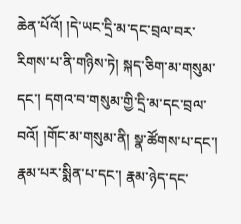ཆེན་པོའོ། །དེ་ཡང་དྲི་མ་དང་བྲལ་བར་རིགས་པ་ནི་གཉིས་ཏེ། སྐད་ཅིག་མ་གསུམ་དང་། དགའ་བ་གསུམ་གྱི་དྲི་མ་དང་བྲལ་བའོ། །གོང་མ་གསུམ་ནི། སྣ་ཚོགས་པ་དང་། རྣམ་པར་སྨིན་པ་དང་། རྣམ་ཉེད་དང་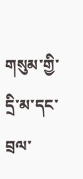གསུམ་གྱི་དྲི་མ་དང་བྲལ་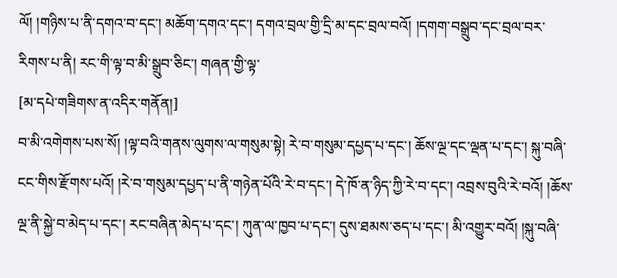ལོ། །གཉིས་པ་ནི་དགའ་བ་དང་། མཆོག་དགའ་དང་། དགའ་བྲལ་གྱི་དྲི་མ་དང་བྲལ་བའོ། །དགག་བསྒྲུབ་དང་བྲལ་བར་རིགས་པ་ནི། རང་གི་ལྟ་བ་མི་སྒྲུབ་ཅིང་། གཞན་གྱི་ལྟ་
[མ་དཔེ་གཟིགས་ན་འདིར་གནོན།]
བ་མི་འགེགས་པས་སོ། །ལྟ་བའི་གནས་ལུགས་ལ་གསུམ་སྟེ། རེ་བ་གསུམ་དཔྱད་པ་དང་། ཆོས་ལྔ་དང་ལྡན་པ་དང་། སྐུ་བཞི་ངང་གིས་རྫོགས་པའོ། །རེ་བ་གསུམ་དཔྱད་པ་ནི་གཉེན་པོའི་རེ་བ་དང་། དེ་ཁོ་ན་ཉིད་ཀྱི་རེ་བ་དང་། འབྲས་བུའི་རེ་བའོ། །ཆོས་ལྔ་ནི་སྐྱེ་བ་མེད་པ་དང་། རང་བཞིན་མེད་པ་དང་། ཀུན་ལ་ཁྱབ་པ་དང་། དུས་ཐམས་ཅད་པ་དང་། མི་འགྱུར་བའོ། །སྐུ་བཞི་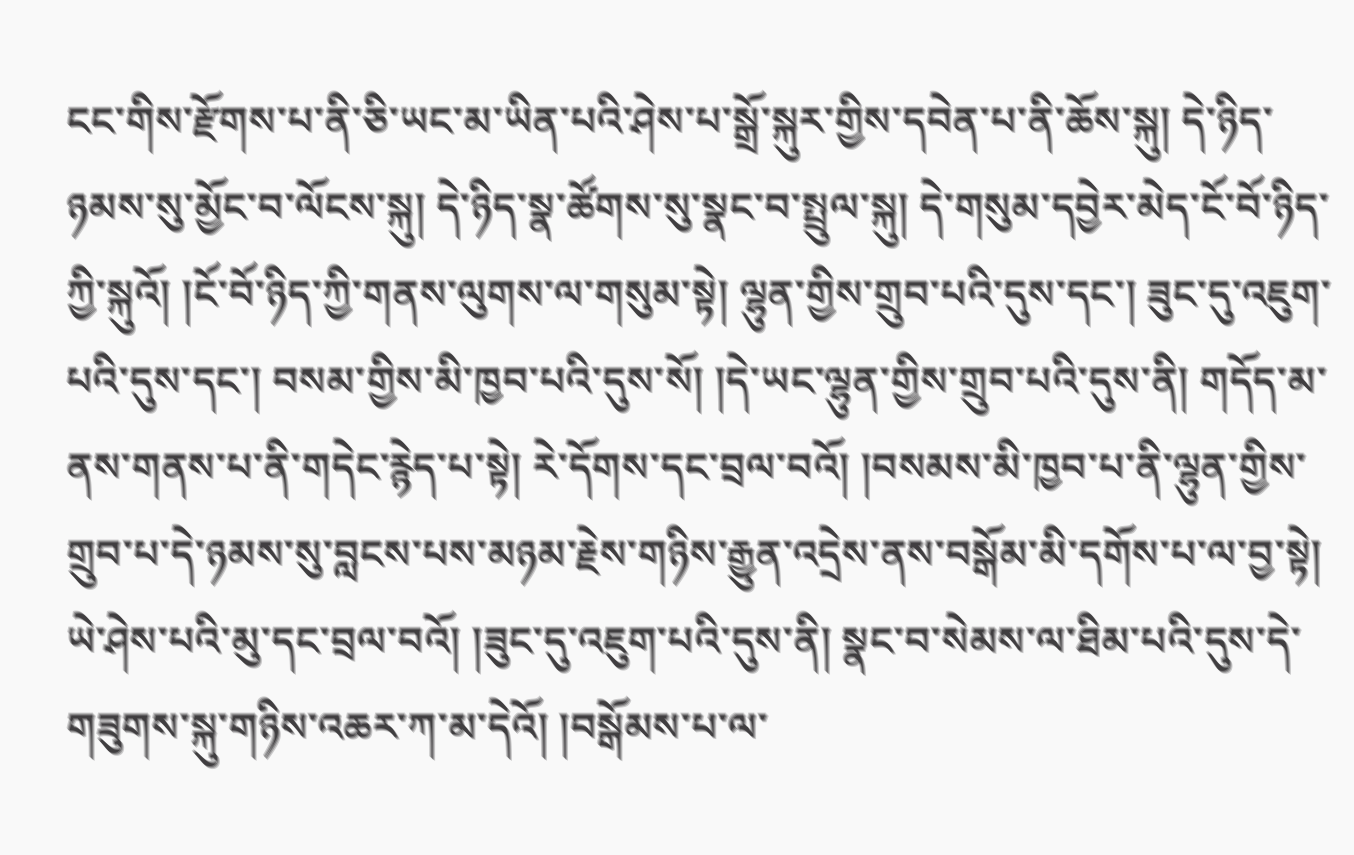ངང་གིས་རྫོགས་པ་ནི་ཅི་ཡང་མ་ཡིན་པའི་ཤེས་པ་སྒྲོ་སྐུར་གྱིས་དབེན་པ་ནི་ཆོས་སྐུ། དེ་ཉིད་ཉམས་སུ་མྱོང་བ་ལོངས་སྐུ། དེ་ཉིད་སྣ་ཚོགས་སུ་སྣང་བ་སྤྲུལ་སྐུ། དེ་གསུམ་དབྱེར་མེད་ངོ་བོ་ཉིད་ཀྱི་སྐུའོ། །ངོ་བོ་ཉིད་ཀྱི་གནས་ལུགས་ལ་གསུམ་སྟེ། ལྷུན་གྱིས་གྲུབ་པའི་དུས་དང་། ཟུང་དུ་འཇུག་པའི་དུས་དང་། བསམ་གྱིས་མི་ཁྱབ་པའི་དུས་སོ། །དེ་ཡང་ལྷུན་གྱིས་གྲུབ་པའི་དུས་ནི། གདོད་མ་ནས་གནས་པ་ནི་གདེང་རྙེད་པ་སྟེ། རེ་དོགས་དང་བྲལ་བའོ། །བསམས་མི་ཁྱབ་པ་ནི་ལྷུན་གྱིས་གྲུབ་པ་དེ་ཉམས་སུ་བླངས་པས་མཉམ་རྗེས་གཉིས་རྒྱུན་འདྲེས་ནས་བསྒོམ་མི་དགོས་པ་ལ་བྱ་སྟེ། ཡེ་ཤེས་པའི་མུ་དང་བྲལ་བའོ། །ཟུང་དུ་འཇུག་པའི་དུས་ནི། སྣང་བ་སེམས་ལ་ཐིམ་པའི་དུས་དེ་གཟུགས་སྐུ་གཉིས་འཆར་ཀ་མ་དེའོ། །བསྒོམས་པ་ལ་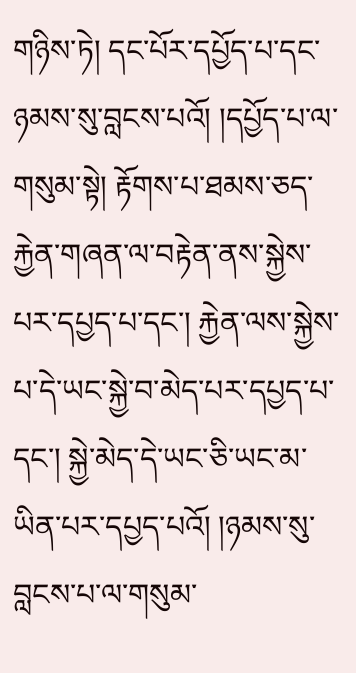གཉིས་ཏེ། དང་པོར་དཔྱོད་པ་དང་ཉམས་སུ་བླངས་པའོ། །དཔྱོད་པ་ལ་གསུམ་སྟེ། རྟོགས་པ་ཐམས་ཅད་རྐྱེན་གཞན་ལ་བརྟེན་ནས་སྐྱེས་པར་དཔྱད་པ་དང་། རྐྱེན་ལས་སྐྱེས་པ་དེ་ཡང་སྐྱེ་བ་མེད་པར་དཔྱད་པ་དང་། སྐྱེ་མེད་དེ་ཡང་ཅི་ཡང་མ་ཡིན་པར་དཔྱད་པའོ། །ཉམས་སུ་བླངས་པ་ལ་གསུམ་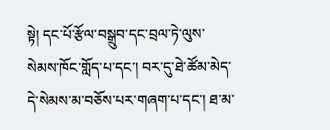སྟེ། དང་པོ་རྩོལ་བསྒྲུབ་དང་བྲལ་ཏེ་ལུས་སེམས་ཁོང་གློད་པ་དང་། བར་དུ་ཐེ་ཚོམ་མེད་དེ་སེམས་མ་བཅོས་པར་གཞག་པ་དང་། ཐ་མ་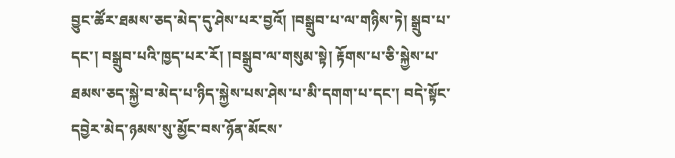བྱུང་ཚོར་ཐམས་ཅད་མེད་དུ་ཤེས་པར་བྱའོ། །བསྒྲུབ་པ་ལ་གཉིས་ཏེ། སྒྲུབ་པ་དང་། བསྒྲུབ་པའི་ཁྱད་པར་རོ། །བསྒྲུབ་ལ་གསུམ་སྟེ། རྟོགས་པ་ཅི་སྐྱེས་པ་ཐམས་ཅད་སྐྱེ་བ་མེད་པ་ཉིད་སྐྱེས་པས་ཤེས་པ་མི་དགག་པ་དང་། བདེ་སྟོང་དབྱེར་མེད་ཉམས་སུ་མྱོང་བས་ཉོན་མོངས་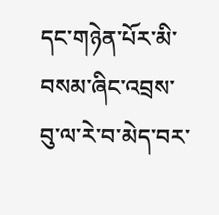དང་གཉེན་པོར་མི་བསམ་ཞིང་འབྲས་བུ་ལ་རེ་བ་མེད་བར་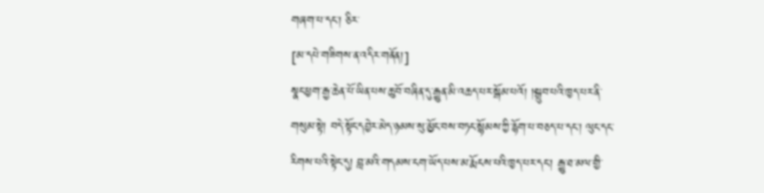གཞག་པ་དང་། ཅིར་
[མ་དཔེ་གཟིགས་ན་འདིར་གནོན།]
སྣང་ཕྱག་རྒྱ་ཆེན་པོ་ཡིན་པས་ཆུ་བོ་བཞིན་དུ་རྒྱུན་མི་འཆད་པར་སྒོམ་པའོ། །སྒྲུབ་པའི་ཁྱད་པར་ནི་གསུམ་སྟེ། བདེ་སྟོང་དབྱེར་མེད་ཉམས་སུ་མྱོང་བས་བཏང་སྙོམས་ཀྱི་རྙོག་པ་བཅད་པ་དང་། ལུང་དང་རིགས་པའི་སྟེང་དུ། བླ་མའི་གདམས་ངག་ཡོད་པས་མ་རྨོངས་པའི་ཁྱད་པར་དང་། རྒྱུ་ཐ་མལ་གྱི་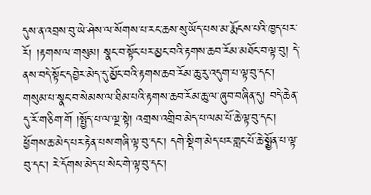དུས་ན་འབྲས་བུ་ཡེ་ཤེས་ལ་སོགས་པ་རང་ཆས་སུ་ཡོད་པས་མ་རྨོངས་པའི་ཁྱད་པར་རོ། །རྟགས་ལ་གསུམ། སྣང་བ་སྟོང་པར་མྱང་བའི་རྟགས་ཆབ་རོམ་མཐོང་བ་ལྟ་བུ། དེ་ནས་བདེ་སྟོང་དབྱེར་མེད་དུ་མྱོང་བའི་རྟགས་ཆབ་རོམ་ཆུ་རུ་འདུག་པ་ལྟ་བུ་དང་། གསུམ་པ་སྣང་བ་སེམས་ལ་ཐིམ་པའི་རྟགས་ཆབ་རོམ་ཆུ་ལ་ཞུབ་བཞིན་དུ། བདེ་ཆེན་དུ་རོ་གཅིག་གོ །སྤྱོད་པ་ལ་ལྔ་སྟེ། འགྲས་འགྲིབ་མེད་པ་ལམ་པོ་ཆེ་ལྟ་བུ་དང་། ཕྱོགས་ཆ་མེད་པར་རྟེན་པས་གཞི་ལྟ་བུ་དང་། དགེ་སྡིག་མེད་པར་གླང་པོ་ཆེ་སྨྱོན་པ་ལྟ་བུ་དང་། རེ་དོགས་མེད་པ་སེང་གེ་ལྟ་བུ་དང་།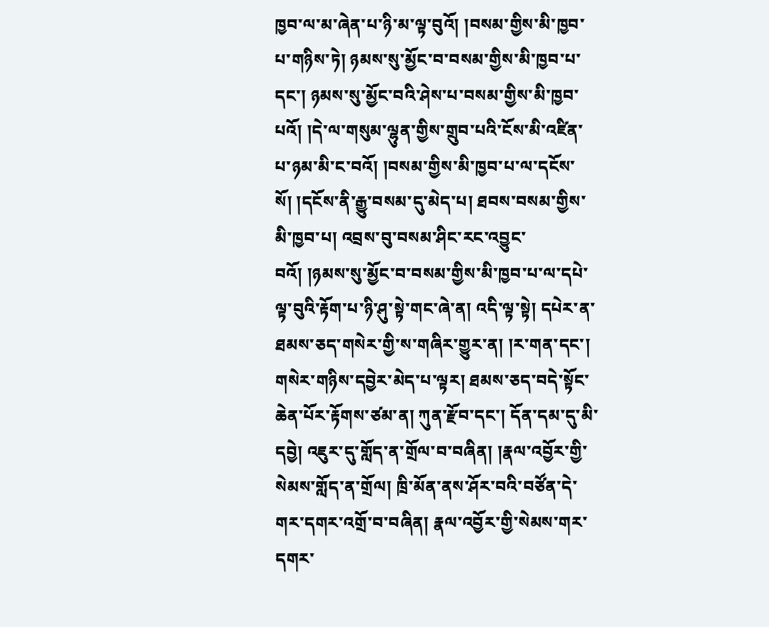ཁྱབ་ལ་མ་ཞེན་པ་ཉི་མ་ལྟ་བུའོ། །བསམ་གྱིས་མི་ཁྱབ་པ་གཉིས་ཏེ། ཉམས་སུ་མྱོང་བ་བསམ་གྱིས་མི་ཁྱབ་པ་དང་། ཉམས་སུ་མྱོང་བའི་ཤེས་པ་བསམ་གྱིས་མི་ཁྱབ་པའོ། །དེ་ལ་གསུམ་ལྷུན་གྱིས་གྲུབ་པའི་ངོས་མི་འཛིན་པ་ཉམ་མི་ང་བའོ། །བསམ་གྱིས་མི་ཁྱབ་པ་ལ་དངོས་སོ། །དངོས་ནི་རྒྱུ་བསམ་དུ་མེད་པ། ཐབས་བསམ་གྱིས་མི་ཁྱབ་པ། འབྲས་བུ་བསམ་ཤིང་རང་འབྱུང་བའོ། །ཉམས་སུ་མྱོང་བ་བསམ་གྱིས་མི་ཁྱབ་པ་ལ་དཔེ་ལྟ་བུའི་རྟོག་པ་ཉི་ཤུ་སྟེ་གང་ཞེ་ན། འདི་ལྟ་སྟེ། དཔེར་ན་ཐམས་ཅད་གསེར་གྱི་ས་གཞིར་གྱུར་ན། །ར་གན་དང་། གསེར་གཉིས་དབྱེར་མེད་པ་ལྟར། ཐམས་ཅད་བདེ་སྟོང་ཆེན་པོར་རྟོགས་ཙམ་ན། ཀུན་རྫོབ་དང་། དོན་དམ་དུ་མི་དབྱེ། འཇུར་དུ་གློད་ན་གྲོལ་བ་བཞིན། །རྣལ་འབྱོར་གྱི་སེམས་གློད་ན་གྲོལ། ཁྲི་མོན་ནས་ཤོར་བའི་བཙོན་དེ་གར་དགར་འགྲོ་བ་བཞིན། རྣལ་འབྱོར་གྱི་སེམས་གར་དགར་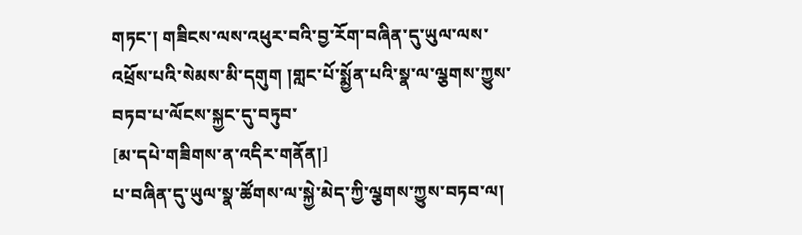གཏང་། གཟིངས་ལས་འཕུར་བའི་བྱ་རོག་བཞིན་དུ་ཡུལ་ལས་འཕྲོས་པའི་སེམས་མི་དགུག །གླང་པོ་སྨྱོན་པའི་སྣ་ལ་ལྕགས་ཀྱུས་བཏབ་པ་ལོངས་སྐྱང་དུ་བཏུབ་
[མ་དཔེ་གཟིགས་ན་འདིར་གནོན།]
པ་བཞིན་དུ་ཡུལ་སྣ་ཚོགས་ལ་སྐྱེ་མེད་ཀྱི་ལྕགས་ཀྱུས་བཏབ་ལ།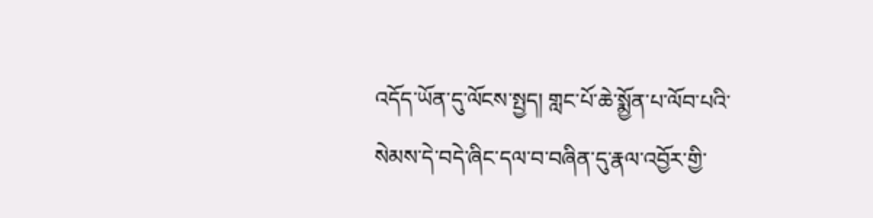འདོད་ཡོན་དུ་ལོངས་སྤྱད། གླང་པོ་ཆེ་སྨྱོན་པ་ལོབ་པའི་སེམས་དེ་བདེ་ཞིང་དལ་བ་བཞིན་དུ་རྣལ་འབྱོར་གྱི་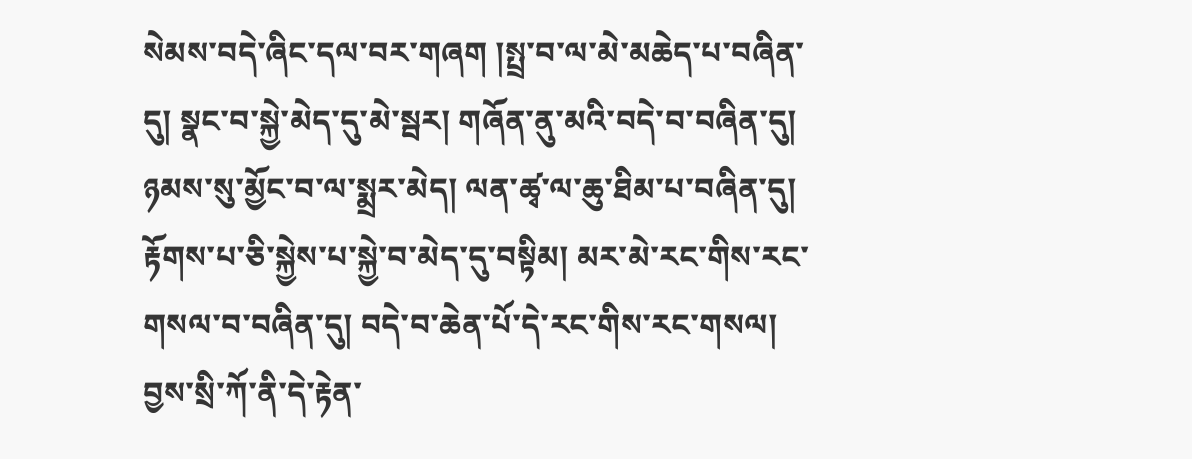སེམས་བདེ་ཞིང་དལ་བར་གཞག །སྤྲ་བ་ལ་མེ་མཆེད་པ་བཞིན་དུ། སྣང་བ་སྐྱེ་མེད་དུ་མེ་སྦར། གཞོན་ནུ་མའི་བདེ་བ་བཞིན་དུ། ཉམས་སུ་མྱོང་བ་ལ་སྨྲར་མེད། ལན་ཚྭ་ལ་ཆུ་ཐིམ་པ་བཞིན་དུ། རྟོགས་པ་ཅི་སྐྱེས་པ་སྐྱེ་བ་མེད་དུ་བསྟིམ། མར་མེ་རང་གིས་རང་གསལ་བ་བཞིན་དུ། བདེ་བ་ཆེན་པོ་དེ་རང་གིས་རང་གསལ། བྱས་སྲི་ཀོ་ནི་དེ་རྟེན་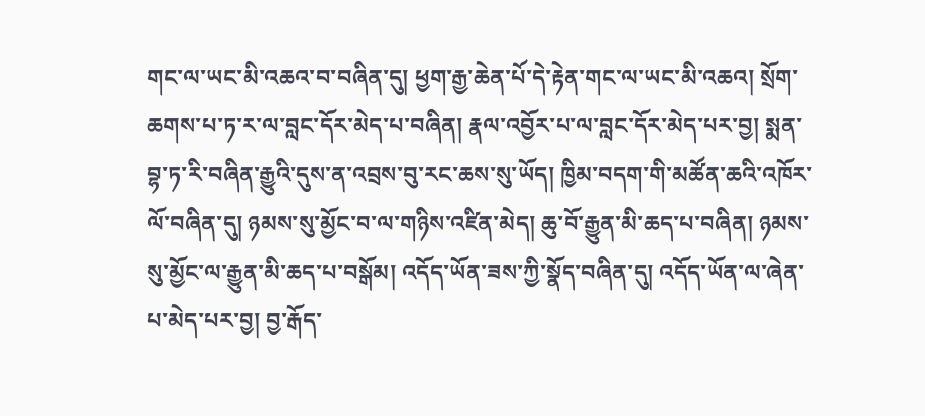གང་ལ་ཡང་མི་འཆའ་བ་བཞིན་དུ། ཕྱག་རྒྱ་ཆེན་པོ་དེ་རྟེན་གང་ལ་ཡང་མི་འཆའ། སྲོག་ཆགས་པ་ཏ་ར་ལ་བླང་དོར་མེད་པ་བཞིན། རྣལ་འབྱོར་པ་ལ་བླང་དོར་མེད་པར་བྱ། སྨན་བྷ་ཏ་རི་བཞིན་རྒྱུའི་དུས་ན་འབྲས་བུ་རང་ཆས་སུ་ཡོད། ཁྱིམ་བདག་གི་མཚོན་ཆའི་འཁོར་ལོ་བཞིན་དུ། ཉམས་སུ་མྱོང་བ་ལ་གཉིས་འཛིན་མེད། ཆུ་བོ་རྒྱུན་མི་ཆད་པ་བཞིན། ཉམས་སུ་མྱོང་ལ་རྒྱུན་མི་ཆད་པ་བསྒོམ། འདོད་ཡོན་ཟས་ཀྱི་སྣོད་བཞིན་དུ། འདོད་ཡོན་ལ་ཞེན་པ་མེད་པར་བྱ། བྱ་རྒོད་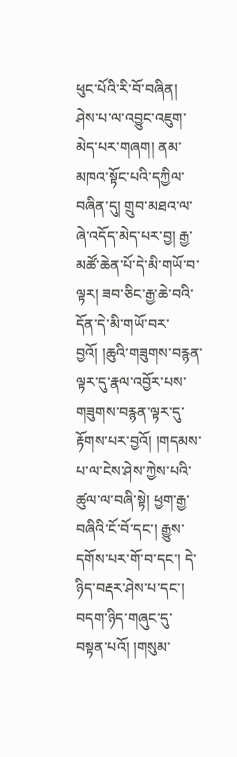ཕུང་པོའི་རི་བོ་བཞིན། ཤེས་པ་ལ་འབྱུང་འཇུག་མེད་པར་གཞག། ནམ་མཁའ་སྟོང་པའི་དཀྱིལ་བཞིན་དུ། གྲུབ་མཐའ་ལ་ཞེ་འདོད་མེད་པར་བྱ། རྒྱ་མཚོ་ཆེན་པོ་དེ་མི་གཡོ་བ་ལྟར། ཟབ་ཅིང་རྒྱ་ཆེ་བའི་དོན་དེ་མི་གཡོ་བར་བྱའོ། །ཆུའི་གཟུགས་བརྙན་ལྟར་དུ་རྣལ་འབྱོར་པས་གཟུགས་བརྙན་ལྟར་དུ་རྟོགས་པར་བྱའོ། །གདམས་པ་ལ་ངེས་ཤེས་ཀྱེས་པའི་ཚུལ་ལ་བཞི་སྟེ། ཕྱག་རྒྱ་བཞིའི་ངོ་བོ་དང་། རྒྱུས་དགོས་པར་གོ་བ་དང་། དེ་ཉིད་བརྡར་ཤེས་པ་དང་། བདག་ཉིད་གཞུང་དུ་བསྟན་པའོ། །གསུམ་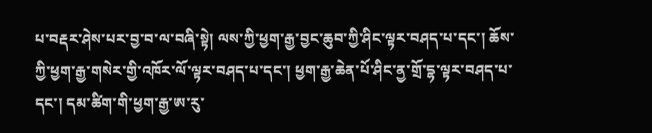པ་བརྡར་ཤེས་པར་བྱ་བ་ལ་བཞི་སྟེ། ལས་ཀྱི་ཕྱག་རྒྱ་བྱང་ཆུབ་ཀྱི་ཤིང་ལྟར་བཤད་པ་དང་། ཆོས་ཀྱི་ཕྱག་རྒྱ་གསེར་གྱི་འཁོར་ལོ་ལྟར་བཤད་པ་དང་། ཕྱག་རྒྱ་ཆེན་པོ་ཤིང་ནྱ་གྲོ་དྷ་ལྟར་བཤད་པ་དང་། དམ་ཚིག་གི་ཕྱག་རྒྱ་ཨ་རུ་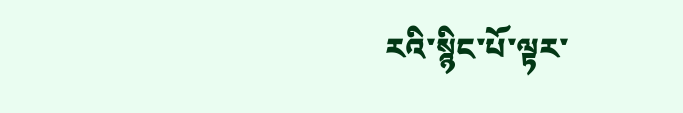རའི་སྙིང་པོ་ལྟར་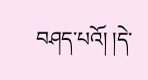བཤད་པའོ། །དེ་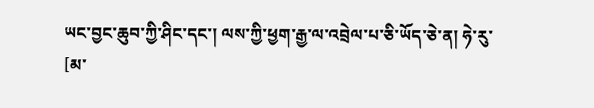ཡང་བྱང་ཆུབ་ཀྱི་ཤིང་དང་། ལས་ཀྱི་ཕྱག་རྒྱ་ལ་འབྲེལ་པ་ཅི་ཡོད་ཅེ་ན། ཧེ་རུ་
[མ་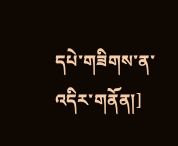དཔེ་གཟིགས་ན་འདིར་གནོན།]